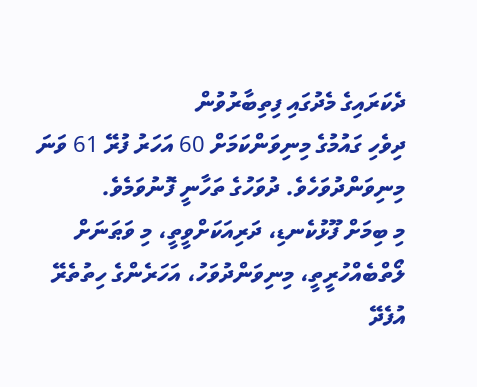ދެކަރައިގެ މެދުގައި ފިތިބާރުވުން
ދިވެހި ގައުމުގެ މިނިވަންކަމަށް 60 އަހަރު ފުރޭ 61 ވަނަ މިނިވަންދުވަހެވެ. ދުވަހުގެ ތަހާނީ ފޮނުވަމެވެ.
މި ބިމަށް ފޫޅުކެނޑި، ދަރިއަކަށްވީތީ، މި ވަޠަނަށް ލޯތްބެއްހުރީތީ، މިނިވަންދުވަހު، އަހަރެންގެ ހިތުތެރޭ އުފެދޭ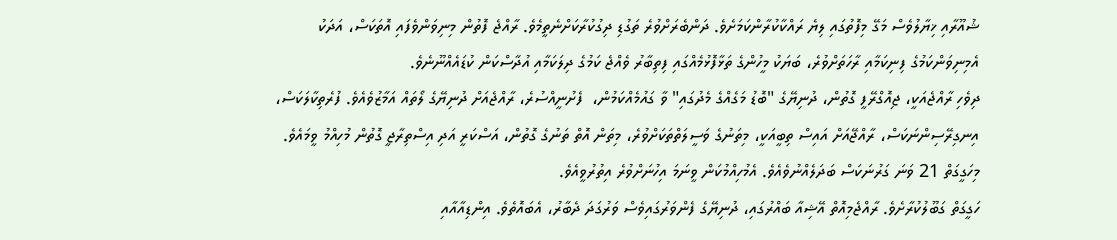ޝުއޫރާއި ޚިޔާލުވެސް މަގޭ މިފޮތުގައި ލިޔެ ރައްކާކުރާންކަމަށެވެ. ދަންބެރަށްވުރެ ތަގުޑި ދިގުކުރާކަށްނެތީމެވެ. ރާއްޖެ ފޮތުން މިނިވަންވެފައި އޮތަކަސް، އަދަކު އެމިނިވަންކަމުގެ ފިނިކަމާއި ރާހަތަށްވުރެ، ބަޔަކު މީހުންގެ ތަޅާފޮޅުމެއްގައި ފިތިބާރު ވެއްޖެ ކަމުގެ ދިލަކަމާއި އުދާސްކަން ކުޑައެއްނޫނެވެ.
ދިވެހި ރާއްޖެއަކީ، ޖިއޮގްރޭފީ ގޮތުން، ދުނިޔޭގެ "ބޮޑު މަގެއްގެ މެދުގައި" ވާ ގައުމެއްކަމުން،  ފެށުނީއްސުރެ، ރާއްޖެއަށް ދުނިޔޭގެ ލޯތައް އަމާޒުވެއެވެ. ފުރެތިކާލަކަސް، އިނގިރޭސިންނަކަސް، ރާއްޖޭއަށް އައިސް ތިބީއަކީ، މިތަނުގެ ވަސީލަތްތަކަށްވުރެ، މިތަން އޮތް ތަނުގެ ގޮތުން، އަސްކަރީ އަދި އިސްތިރާޖީ ގޮތުން މުހިއްމު ވީމައެވެ. މިހަގީގަތް 21 ވަނަ ގަރުނަކަސް ބަދަލެއްނުވެއެވެ. އެމުހިއްމުކަން ވީނަމަ އިހުނަށްވުރެ އިތުރުވީއެވެ.
ހަގީގަތް ގަބޫލުކުރާށެވެ. ރާއްޖެމިއޮތް އޭޝިއާ ބައްރުގައި، ދުނިޔޭގެ ފެންވަރުގައިވެސް ވަރުގަދަ ދެބާރު، އެބައޮތެވެ. އިންޑިއާއާއި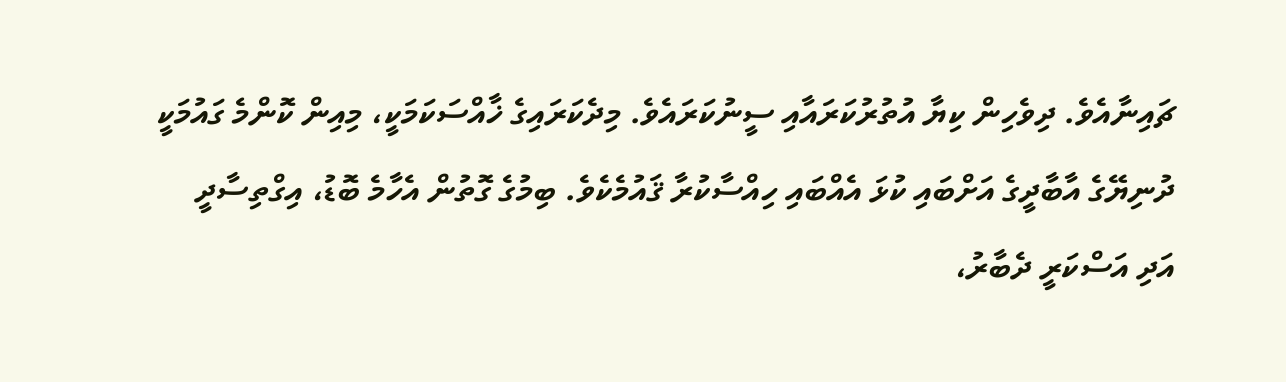ޗައިނާއެވެ. ދިވެހިން ކިޔާ އުތުރުކަރައާއި ސީނުކަރައެވެ. މިދެކަރައިގެ ޚާއްސަކަމަކީ، މިއިން ކޮންމެ ގައުމަކީ ދުނިޔޭގެ އާބާދީގެ އަށްބައި ކުޅަ އެއްބައި ހިއްސާކުރާ ޤައުމެކެވެ. ބިމުގެ ގޮތުން އެހާމެ ބޮޑު، އިގްތިސާދީ އަދި އަސްކަރީ ދެބާރު،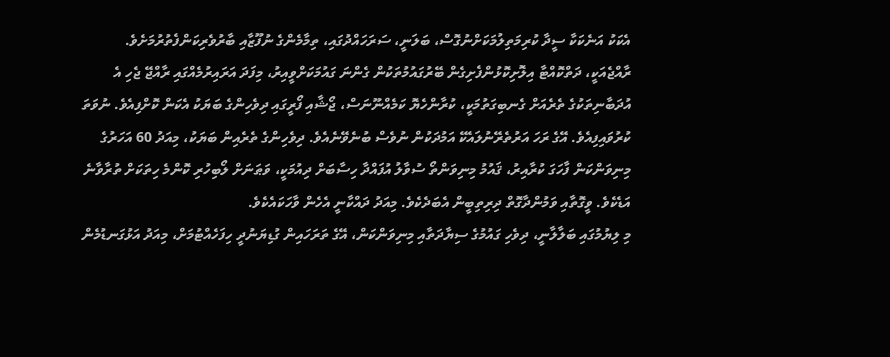އެކަކު އަނެކަކާ ސީދާ ކުރިމަތިލުމަކަށްނުގޮސް، ބަލަނީ، ސަރަހައްދުގައި، ތިމާމެންގެ ނުފޫޒާއި ބާރުވެރިކަންފެތުރުމަށެވެ.
ރާއްޖެއަކީ، ދަތްކޮއްޓާ އިލޮށިކޮޅުންފެށިގެން ބޭރުގައުމުތަކުން ގެންނަ ގައުމަކަށްވީއިރު، މިފަދަ އަރައިރުމެއްގައި ރާއްޖޭ ޖެހި އެ އުދަބާނިތަކުގެ ތެރެއަށް ގެނބިގަތުމަކީ، ކުރާންހެޔޮ ކަމެއްނޫނަސް، ޖޯޝާއި ފޯރީގައި ދިވެހިންގެ ބަޔަކު އެކަން ކޮށްފިއެވެ. ނުވަތަ ކުރުވައިފިއެވެ. އޭގެ ރަހަ އަރުތެރޭނުލައެކޭ އަމުދަކުން ނުވެސް ބުނެވޭނެއެވެ. ދިވެހިންގެ ތެރެއިން ބަޔަކު، މިއަދު 60 އަހަރުގެ މިނިވަންކަން ފާހަގަ ކުރާއިރު، ޤައުމު މިނިވަންތޯ ސުވާލު އުފައްދާ ހިސާބަށް ދިއުމަކީ، ވަޠަނަށް ލޯބިހުރި ކޮންމެ ހިތަކަށް ތުރާވާނެ އަޑެކެވެ. ވީގޮތާއި ވަމުންދާގޮތް ދިރިތިބީން އެބަދެކެވެ. މިއަދު ދައްކާނީ އެހެން ވާހަކައެކެވެ.
މި ލިޔުމުގައި ބަލާލާނީ، ދިވެހި ގައުމުގެ ސިޔާދަތާއި މިނިވަންކަން، އޭގެ ތަރަހައިން ގުޑިޔަނުދީ ހިފަހެއްޓުމަށް، މިއަދު އަޅުގަނޑުމެން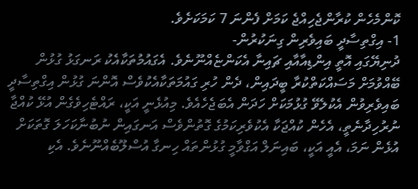ކޮންމެހެން ކުރާންޖެހިއްޖެ ކަމަށް ފެންނަ 7 ކަމަކަށެވެ.
1- އިގްތިސާދީ ބައިވެރިން ގިނަކުރުން-
ދުނިޔޭގައި އޮތީ އިންޑިއާއާއި ޗައިނާ އެކަންޏެއްނޫނެވެ. އެގައުމުތަކާއެކު ރަނގަޅު ގުޅުން ބޭއްވުމަށް މަސައްކަތްކުރާ ބީދައިން، ދެން ހުރި ގައުމަތަކާއެކުވެސް އޮންނަ ގުޅުން އިގްތިސާދީ ބައިވެރިވުން އެކުލެވޭ ގުޅުމަކަށް ހަދަން އެބަޖެހެއެވެ. މިއުޅެނީ އަކީ، ރައްޓެހިވެގެން އުޅޭ ކުއްޖާ ނުރުހިދާނެތީ، އެހެން ކުއްޖަކާ އެކުވެރިކަމުގެ ގޮތުންވެސް އަނގައިން ނުބުނާކަހަލަ ގޮތަކަށް އުޅެން ނަމަ، އެއީ އަކީ، ބައިނަލް އަގްވާމީ ގުޅުންތައް ހިނގާ އުސްލޫބެއްނޫނެވެ. އެކި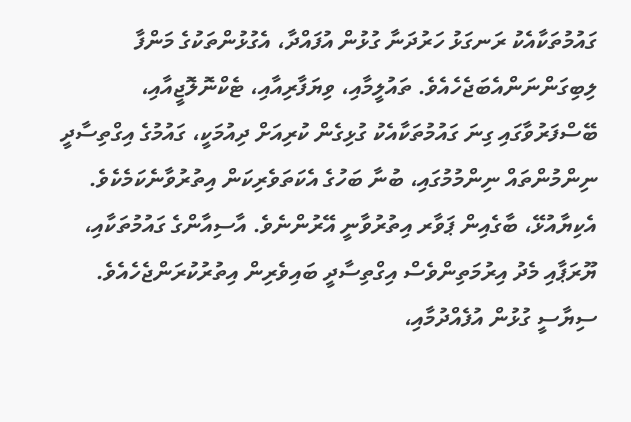ގައުމުތަކާއެކު ރަނގަޅު ހަރުދަނާ ގުޅުން އުފައްދާ، އެގުޅުންތަކުގެ މަންފާ ލިބިގަންނަންއެބަޖެހެއެވެ. ތައުލީމާއި، ވިޔަފާރިއާއި، ޓެކްނޮލޮޖީއާއި، ބޭސްފަރުވާގައި ގިނަ ގައުމުތަކާއެކު ގުޅިގެން ކުރިއަށް ދިއުމަކީ، ގައުމުގެ އިގްތިސާދީ ނިންމުންތައް ނިންމުމުގައި، ބުނާ ބަހުގެ އެކަތަވެރިކަން އިތުރުވާނެކަމެކެވެ. އެކިޔާއުޅޭ، ބާގެއިން ޕަވާރ އިތުރުވާނީ އޭރުންނެވެ. އާސިއާންގެ ގައުމުތަކާއި، ޔޫރަޕާއި މެދު އިރުމަތިންވެސް އިގްތިސާދީ ބައިވެރިން އިތުރުކުރަންޖެހެއެވެ. ސިޔާސީ ގުޅުން އުފެއްދުމާއި،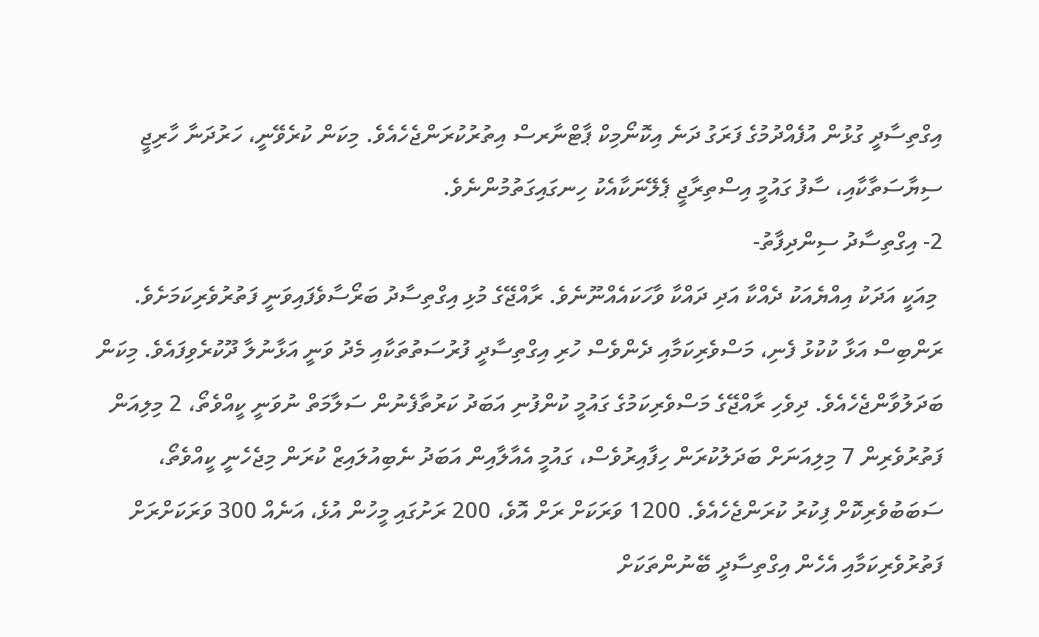އިގްތިސާދީ ގުޅުން އުފެއްދުމުގެ ފަރަގު ދަނެ އިކޮނޯމިކް ޕާޓްނާރސް އިތުރުކުރަންޖެހެއެވެ. މިކަން ކުރެވޭނީ، ހަރުދަނާ ހާރިޖީ ސިޔާސަތާކާއި، ސާފު ގައުމީ އިސްތިރާޖީ ޕެލޭނަކާއެކު ހިނގައިގަތުމުންނެވެ.
2- އިގްތިސާދު ސިންދިފާތު-
 މިއަކީ އަދަކު އިއްޔެއަކު ދެއްކާ އަދި ދައްކާ ވާހަކައެއްނޫނެވެ. ރާއްޖޭގެ މުޅި އިގްތިސާދު ބަރޯސާވެފައިވަނީ ފަތުރުވެރިކަމަށެވެ. ރަންބިސް އަޅާ ކުކުޅު ފެނި، މަސްވެރިކަމާއި ދެންވެސް ހުރި އިގްތިސާދީ ފުރުސަތުތަކާއި މެދު ވަނީ އަޅާނުލާ ދޫކުރެވިފައެވެ. މިކަން ބަދަލުވާންޖެހެއެވެ. ދިވެހި ރާއްޖޭގެ މަސްވެރިކަމުގެ ގައުމީ ކުންފުނި އަބަދު ކަރުތާފެނުން ސަލާމަތް ނުވަނީ ކީއްވެތޯ، 2 މިލިއަން ފަތުރުވެރިން 7 މިލިއަނަށް ބަދަލުކުރަން ހިފާއިރުވެސް، ގައުމީ އެއާލާއިން އަބަދު ނެބިއުލައިޒް ކުރަން މިޖެހެނީ ކީއްވެތޯ، ސަބަބުވެރިކޮށް ފިކުރު ކުރަންޖެހެއެވެ. 1200 ވަރަކަށް ރަށް އޮވެ، 200 ރަށުގައި މީހުން އުޅެ، އަނެއް 300 ވަރަކަށްރަށް ފަތުރުވެރިކަމާއި އެހެން އިގްތިސާދީ ބޭނުންތަކަށް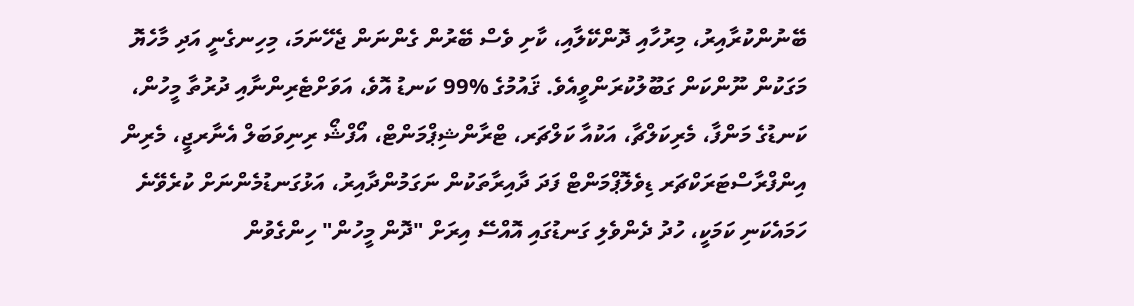ބޭނުންކުރާއިރު، މިރުހާއި ދޮންކޭލާއި، ކާށި ވެސް ބޭރުން ގެންނަން ޖެހޭނަމަ، މިހިނގެނީ އަދި މާހެޔޮ މަގަކުން ނޫންކަން ގަބޫލުކުރަންވީއެވެ. ޤައުމުގެ %99 ކަނޑު އޮވެ، އަވަށްޓެރިންނާއި ދުރުތާ މީހުން، ކަނޑުގެ މަންފާ، މެރިކަލްޗާ، އަކުއާ ކަލްޗަރ، ޓްރާންޝިޕްމަންޓް، އޯފްޝޯ ރިނިވަބަލް އެނާރޖީ، މެރިން އިންފްރާސްޓަރަކްޗަރ ޑިވެލޮޕްމަންޓް ފަދަ ދާއިރާތަކުން ނަގަމުންދާއިރު، އަޅުގަނޑުމެންނަށް ކުރެވޭނެ ހަމައެކަނި ކަމަކީ، ހުދު ދެންވެލި ގަނޑުގައި އޮއްސޭ އިރަށް "ދޮން މީހުން" ހިންގެވުން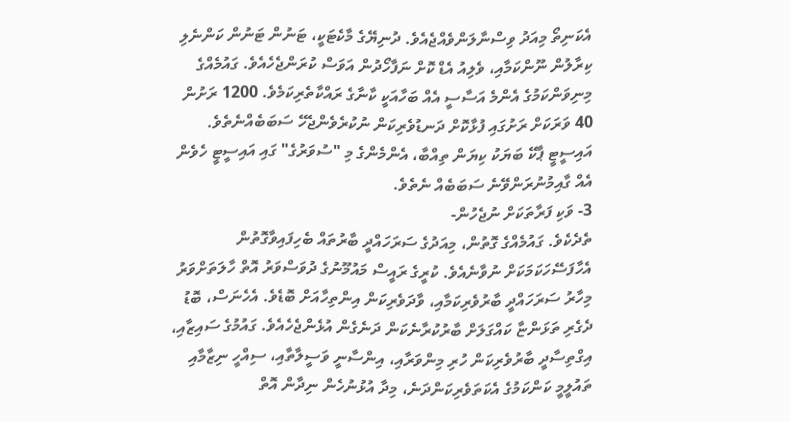އެކަނިތޯ މިއަދު ވިސްނާލަންވެއްޖެއެވެ. ދުނިޔޭގެ މާކެޓަކީ، ޓަނުން ޓަނުން ކަންނެލި ކިރާލުން ނޫންކަމާއި، ވެލިއު އެޑް ކޮށް ނަފާހޯދުން އަވަސް ކުރަންޖެހެއެވެ. ގައުމެއްގެ މިނިވަންކަމުގެ އެންމެ އަސާސީ އެއް ބަހާއަކީ ކާނާގެ ރައްކާތެރިކަމެވެ. 1200 ރަށުން 40 ވަރަކަށް ރަށުގައި ފުޅާކޮށް ދަނޑުވެރިކަން ނުކުރެވެންޖެހޭ ސަބަބެއްނެތެވެ. އައިސީޓީ ޕާކޭ ބަޔަކު ކިޔަން ތިއްބާ، އެންމެންގެ މި "ސުވަރުގެ" ގައި އައިސީޓީ ހެވެން އެއް ގާއިމުނުރަންވޭނެ ސަބަބެއް ނެތެވެ.
3- ވަކި ފަރާތަކަށް ނުޖެހުން-
ތެދެކެވެ. ގައުމެއްގެ ގޮތުން، މިއަދުގެ ސަރަހައްދީ ބާރުތައް ބެހިފައިވާގޮތުން އެހާފަސޭހަކަމަކަށް ނުވާނެއެވެ. ކުރީގެ ރައީސް މައުމޫނުގެ ދުވަސްވަރު އޮތް ހާލަތަށްވަރު މިހާރު ސަރަހައްދީ ބާރުވެރިކަމާއި، ވާދަވެރިކަން އިންތިހާއަށް ބޮޑެވެ. އެހެނަސް، ބޮޑު ދެގެރި ތަޅަންޏާ ކައްގަލަށް ބާރުކުރާނެކަން ދަނެގެން އުޅެންޖެހެއެވެ. ގައުމުގެ ސައިޒާއި، އިގްތިސާދީ ބާރުވެރިކަން ހުރި މިންވަރާއި، އިންސާނީ ވަސީލާތާއި، ސިއްހީ ނިޒާމާއި ތައުލީމީ ކަންކަމުގެ އެކަތަވެރިކަންދަނެ، މިދާ އުޅުނުހެން ނިދާން އޮތް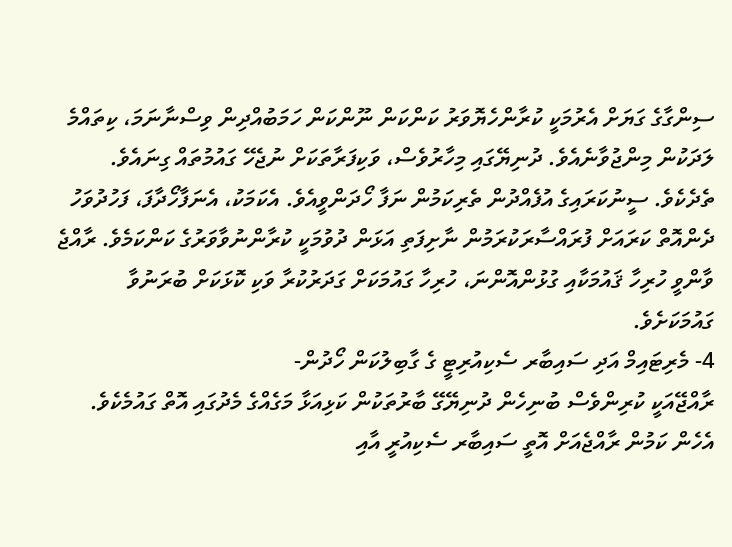ސިންގާގެ ގަޔަށް އެރުމަކީ ކުރާންހެޔޮވަރު ކަންކަން ނޫންކަން ހަމަބުއްދިން ވިސްނާނަމަ، ކިތައްމެ ލަދަކުން މިންޖުވާނެއެވެ. ދުނިޔޭގައި މިހާރުވެސް، ވަކިފަރާތަކަށް ނުޖެހޭ ގައުމުތައް ގިނައެވެ. ތެދެކެވެ. ސީނުކަރައިގެ އުފެއްދުން ތެރިކަމުން ނަފާ ހޯދަންވީއެވެ. އެކަމަކު، އެނަފާހޯދާފަ، ފަހުދުވަހު ދެންއޮތް ކަރައަށް ފުރައްސާރަކުރަމުން ނާށިފަތި އަޅަން ދުވުމަކީ ކުރާންނުވާވަރުގެ ކަންކަމެވެ. ރާއްޖެ ވާންވީ ހުރިހާ ޤައުމަކާއި ގުޅުންއޮންނަ، ހުރިހާ ގައުމަކަށް ގަދަރުކުރާ ވަކި ކޮޅަކަށް ބުރަނުވާ ގައުމަކަށެވެ.
4- މެރިޓައިމް އަދި ސައިބާރ ސެކިއުރިޓީ ގެ ގާބިލުކަން ހޯދުން-
ރާއްޖޭއަކީ ކުރިންވެސް ބުނިހެން ދުނިޔޭގޭ ބާރުތަކުން ކަޅިއަޅާ މަގެއްގެ މެދުގައި އޮތް ގައުމެކެވެ. އެހެން ކަމުން ރާއްޖެއަށް އޮތީ ސައިބާރ ސެކިއުރީ އާއި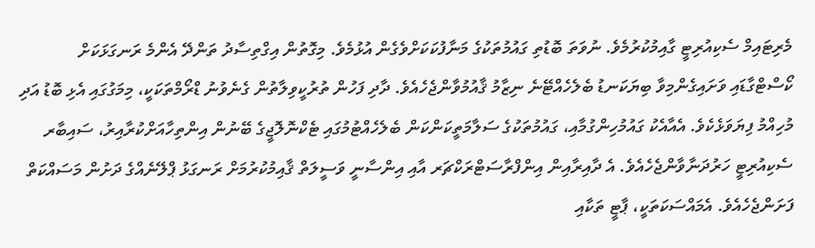މެރިޓައިމް ސެކިއުރިޓީ ގާއިމުކުރުމެވެ. ނުވަތަ ބޮޑުތި ގައުމުތަކުގެ މަނާފުކަކަށްވެގެން އުޅުމެވެ. މިގޮތުން އިގްތިސާދު ތަންދޭ އެންމެ ރަނގަޅަކަށް ކޯސްޓްގާޑައި ވަށައިގެންމިވާ ބިޔަކަނޑު ބެލެހެއްޓޭނެ ނިޒާމު ޤާއުމުވާންޖެހެއެވެ. ދާދި ފަހުން ތުރުކީވިލާތުން ގެނެވުނު ޑްރޯމްތަކަކީ، މިމަގުގައި އެޅި ބޮޑު އަދި މުހިއްމު ފިޔަވަޅެކެވެ. އެއާއެކު ގައުމުހިންގުމާއި، ގައުމުތަކުގެ ސަލާމަތީކަންކަން ބެލެހެއްޓުމުގައި ޓެކްނޮލޮޖީގެ ބޭނުން އިންތިހާއަށްކުރާއިރު، ސައިބާރ ސެކިއުރިޓީ ހަރުދަނާވާންޖެހެއެވެ. އެ ދާއިރާއިން އިންފްރާސަޓްރަކްޗަރ އާއި އިންސާނީ ވަސީލަތް ޤާއިމުކުރުމަށް ރަނގަޅު ޕްލޭނެއްގެ ދަށުން މަސައްކަތް ފަށަންޖެހެއެވެ. އެމައްސަކަތަކީ، ޕާޓީ ތަކާއި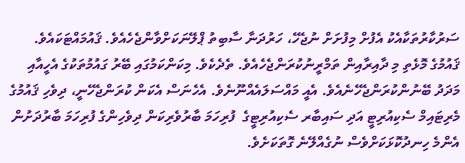ސަރުކާރުތަކާއެކު އެފުށް މިފުށަށް ނުޖެހޭ، ހަރުދަނާ ސާބިތު ޕްލޭނަކަށްވާންޖެހެއެވެ. ޤައުމައްޓަކައެވެ. ޤައުމުގެ މޮޅެތި މި ދާއިރާއިން ތަމްރީނުކުރަންޖެހެއެވެ. ތެދެކެވެ. މިކަންކަމުގައި ބޭރު ގައުމުތަކުގެ އެހީއާއި މަދަދު ބޭނުންކުރަންޖެހޭނެއެވެ. އެއީ މައްސަލައެއްނޫނެވެ. އެހެނަސް އެކަން ކުރަންޖެހޭނީ، ދިވެހި ޤައުމުގެ މެރިޓައިމް ސެކިއުރިޓީ އަދި ސައިބާރ ސެކިއުރިޓީގެ  ފުރިހަމަ ބާރުވެރިކަން ދިވެހިންގެ ފުރިހަމަ ބާރުދަށުން އެންމެ ހިނދުކޮޅަކަށްވެސް ނުގެއްލޭނެ ގޮތަކަށެވެ.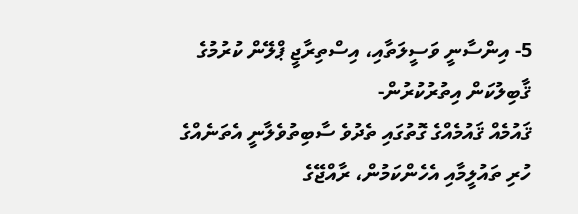5- އިންސާނީ ވަސީލަތާއި، އިސްތިރާޖީ ޕްލޭން ކުރުމުގެ ޤާބިލުކަން އިތުރުކުރުން-
ޤައުމެއް ޤައުމެއްގެ ގޮތުގައި ތެދުވެ ސާބިތުވެލާނީ އެތަނެއްގެ ހުރި ތައުލީމާއި އެހެންކަމުން، ރާއްޖޭގެ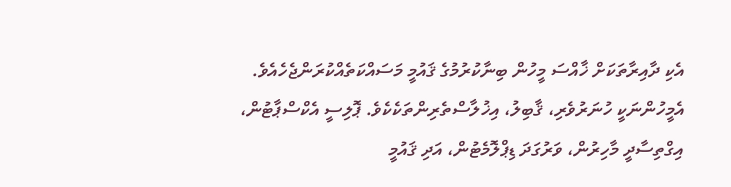އެކި ދާއިރާތަކަށް ޚާއްސަ މީހުން ބިނާކުރުމުގެ ޤައުމީ މަސައްކަތެއްކުރަންޖެހެއެވެ. އެމީހުންނަކީ ހުނަރުވެރި، ޤާބިލު، އިޚުލާސްތެރިންތަކެކެވެ. ޕޮލިސީ އެކްސްޕާޓުން، އިގްތިސާދީ މާހިރުން، ވަރުގަދަ ޑިޕްލޮމެޓުން، އަދި ޤައުމީ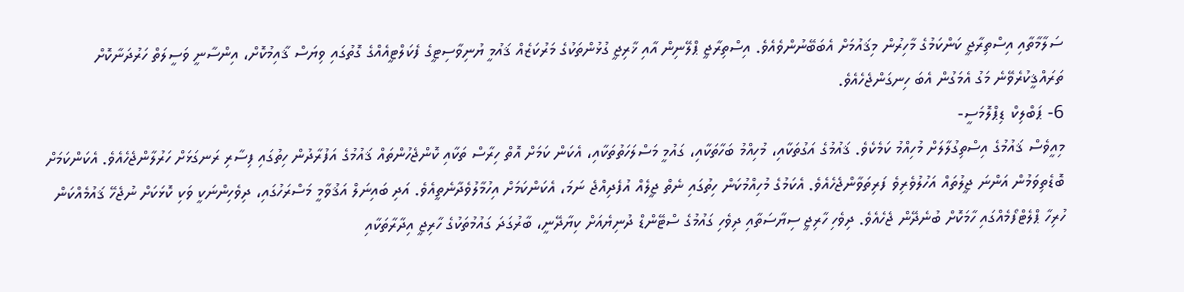ސަލާމާތާއި އިސްތިރާޖީ ކަންކަމުގެ މާހިރުން މިޤައުމަށް އެބަބޭނުންވެއެވެ. އިސްތިރާޖީ ޕްލޭނިން އާއި ޚާރިޖީ ގުޅުންތަކުގެ މަރުކަޒެއް ޤައުމީ ޔުނިވާސިޓީގެ ފެކަލްޓީއެއްގެ ގޮތުގައި ވިޔަސް ޤާއިމުކޮށް، އިންސާނީ ވަސީލަތް ހަރުދަނާކޮށް ތަރައްޤީކުރެވޭނެ މަގު އެމަގުން އެބަ ހިނގަންޖެހެއެވެ.
6- ޕަބްލިކް ޑިޕްލޮމަސީ-
މިއީވެސް ޤައުމުގެ އިސްތިގުލާލަށް މުހިއްމު ކަމެކެވެ. ޤައުމުގެ އަގުތަކާއި، މުހިއްމު ބަހާތަކާއި، ގައުމީ މަސްލަހަތުތަކާއި، އެކަން ކަމަށް އޮތް ހިރާސް ތަކާއި ކޮންޖެހުންތައް ޤައުމުގެ އަފުރާދުން ހިތުގައި ފިސާރި ރަނގަޅަށް ހަރުލާންޖެހެއެވެ. އެކަންކަމަށް ބޮޑެތިވަމުން އަންނަ ޖީލުތައް އަހުލުވެރިވެ ފަރިތަވާންޖެހެއެވެ. އެކަމުގެ މުހިއްމުކަން ހިތުގައި ނެތް ޖީލެއް އުފެދިއްޖެ ނަމަ، އެކަންކަމަށް އިހުމާލުވެދާނެތީއެވެ. އަދި ބައިނަލް އަޤުވާމީ މަސްރަހުގައި، ދިވެހިންނަކީ ވަކި ކޮޅަކަށް ނުޖެހޭ ޤައުމެއްކަން ހުރިހާ ޕްލެޓްފޯމެއްގައި ހާމަކޮށް ބުނެދޭން ޖެހެއެވެ. ދިވެހި ހާރިޖީ ސިޔާސަތާއި ދިވެހި ގައުމުގެ ސްޓޭންޑް ދުނިޔެއަށް ކިޔާދޭނީ، ބާރުގަދަ ގައުމުތަކުގެ ހާރިޖީ އިދާރާތަކާއި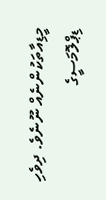މީޑިއާތަކުންނެއް ނޫނެވެ. ދިވެހި ޑިޕްލޮމަސީގެ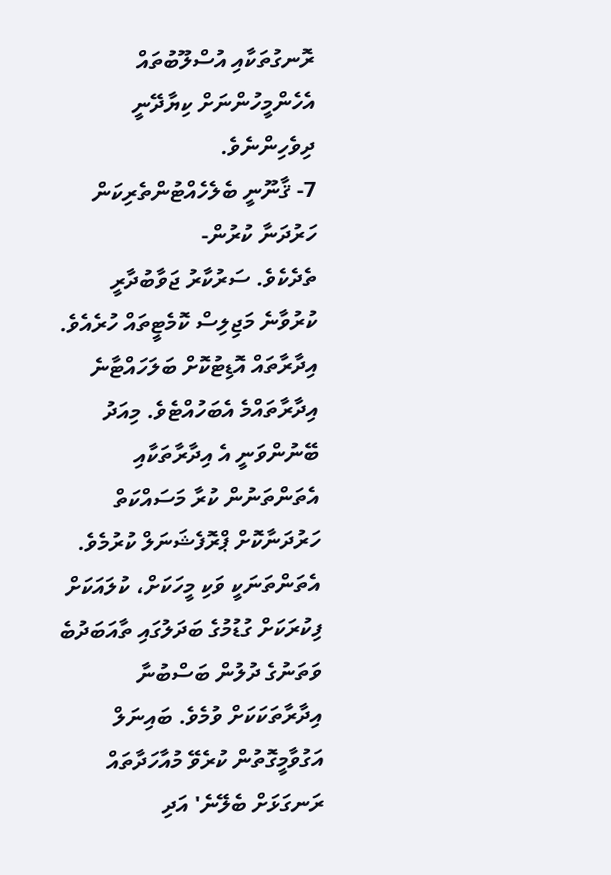ރޮނގުތަކާއި އުސްލޫބުތައް އެހެންމީހުންނަށް ކިޔާދޭނީ ދިވެހިންނެވެ.
7- ޤާނޫނީ ބެލެހެއްޓުންތެރިކަން ހަރުދަނާ ކުރުން-
ތެދެކެވެ. ސަރުކާރު ޖަވާބުދާރީ ކުރުވާނެ މަޖިލިސް ކޮމެޓީތައް ހުރެއެވެ. އިދާރާތައް އޮޑިޓުކޮށް ބަލަހައްޓާނެ އިދާރާތައްމެ އެބަހުއްޓެވެ. މިއަދު ބޭނުންވަނީ އެ އިދާރާތަކާއި އެތަންތަނުން ކުރާ މަސައްކަތް ހަރުދަނާކޮށް ޕްރޮފެޝަނަލް ކުރުމެވެ. އެތަންތަނަކީ ވަކި މީހަކަށް، ކުލައަކަށް ފިކުރަކަށް ގުޑުމުގެ ބަދަލުގައި ތާއަބަދުބެ ވަތަނުގެ ދުލުން ބަސްބުނާ އިދާރާތަކަކަށް ވުމެވެ. ބައިނަލް އަގުވާމީގޮތުން ކުރެވޭ މުއާހަދާތައް ރަނގަޅަށް ބެލޭނެ' އަދި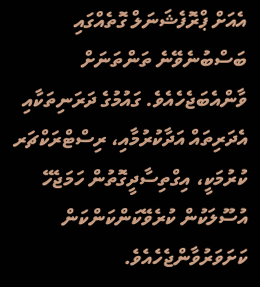އެއަށް ޕްރޮފެޝަނަލް ގޮތެއްގައި ބަސްބުނެވޭނެ ތަންތަނަށް ވާންއެބަޖެހެއެވެ. ގައުމުގެ ދަރަނިތަކާއި އެދަރިތައް އަދާކުރުމާއި، ރިސްޓްރަކްޗަރ ކުރުމަކީ، އިގްތިސާދީގޮތުން ހަމަޖެހޭ އުސޫލަކުން ކުރެވޭކަންކަންކަން ކަށަވަރުވާންޖެހެއެވެ.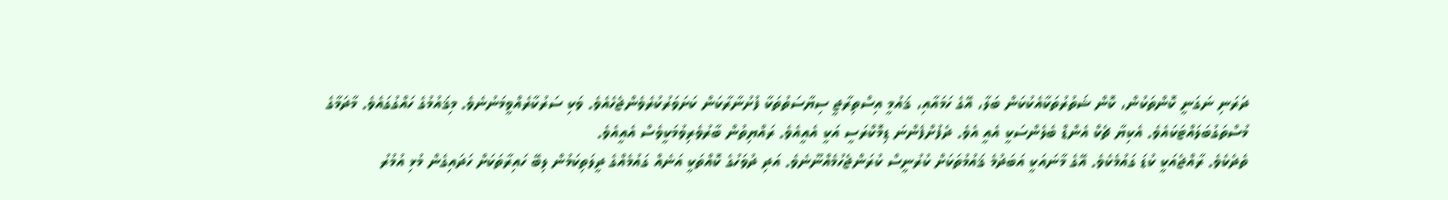ދަރަނި ނަގަނީ ކޮންތަކުން، ކޮން ޝަތުރުތަކާއެކުކަން ބަލާ، އޭގެ ހަމައާއި، ޤައުމީ އިސްތިރާޖީ ސިޔާސަތުތަކާ ފުށުނާރާކަން ކަށަވަރުކުރެވެންޖެހެއެވެ. ވަކި ސަރުކާރެއްވީމަނުނެވެ. މިޤައުމުގެ ހައްގުގައެވެ. މާދަމާގެ މުސްތަގުބަލައްޓަކައެވެ. އެކިޔާ ޗެކް އެންޑް ބެލެންސަކީ އެއީ އެވެ. ދެފުށްފެންނަ ޑިމޮކްރަސީ އަކީ އެއީއެވެ. ރައްޔިތުން ބާރުވެރިވުމަކީވެސް އެއީއެވެ.
ތެދެކެވެ. ރާއްޖެއަކީ ކުޑަ ގައުމެކެވެ. އޭގެ މާނައަކީ އަބަދުމެ ޤައުމުތަކަށް ކުރުނީސް ކުރަންޖެހުމެއްނޫނެވެ. އަދި ދުވަހުގެ ކޮއްތަކީ އަނެއް ގައުމެއްގެ ދީލަތިކަމުން ލިބޭ ހައިރާތަކަށް ހަދައިގެން މުޅި އުމުރު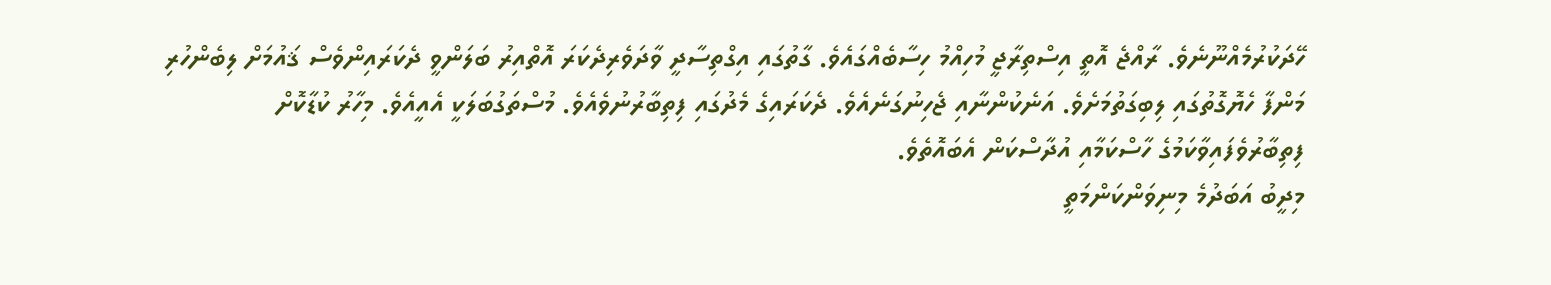ހޭދަކުރުމެއްނޫނެވެ. ރާއްޖެ އޮތީ އިސްތިރާޖީ މުހިއްމު ހިސާބެއްގައެވެ. ގާތުގައި އިގްތިސާދީ ވާދަވެރިދެކަރަ އޮތްއިރު ބަލަންވީ ދެކަރައިންވެސް ޤައުމަށް ލިބެންހުރި މަންފާ ހެޔޮގޮތުގައި ލިބިގަތުމަށެވެ. އަނެކުންނާއި ޖެހިނުގަނެއެވެ. ދެކަރައިގެ މެދުގައި ފިތިބާރުނުވެއެވެ. މުސްތަގުބަލަކީ އެއީއެވެ. މިހާރު ކުޑާކޮށް ފިތިބާރުވެފައިވާކަމުގެ ހާސްކަމާއި އުދާސްކަން އެބައޮތެވެ.
މިދީބު އަބަދުމެ މިނިވަންކަންމަތީ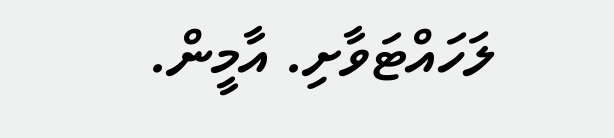ލަހައްޓަވާށި. އާމީން.